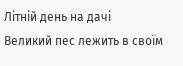Літній день на дачі
Великий пес лежить в своїм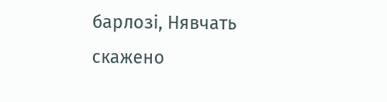барлозі, Нявчать скажено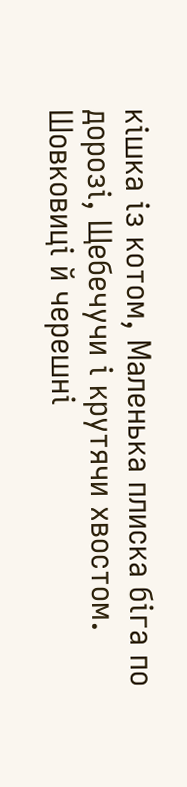кішка із котом, Маленька плиска біга по дорозі, Щебечучи і крутячи хвостом. Шовковиці й черешні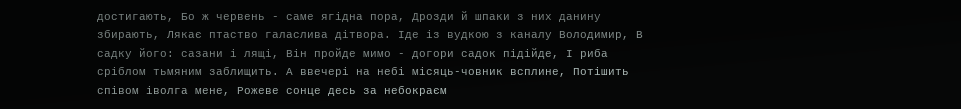достигають, Бо ж червень - саме ягідна пора, Дрозди й шпаки з них данину збирають, Лякає птаство галаслива дітвора. Іде із вудкою з каналу Володимир, В садку його: сазани і лящі, Він пройде мимо - догори садок підійде, І риба сріблом тьмяним заблищить. А ввечері на небі місяць-човник всплине, Потішить співом іволга мене, Рожеве сонце десь за небокраєм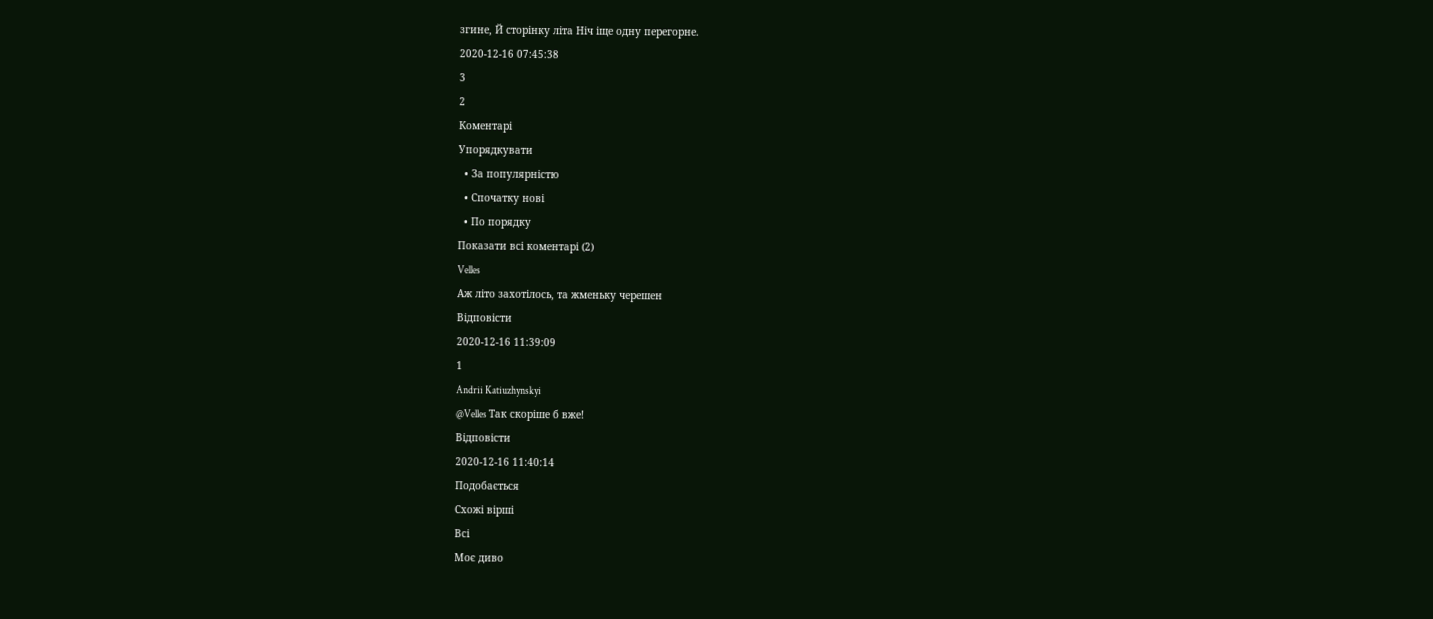згине, Й сторінку літа Ніч іще одну перегорне.
2020-12-16 07:45:38
3
2
Коментарі
Упорядкувати
  • За популярністю
  • Спочатку нові
  • По порядку
Показати всі коментарі (2)
Velles
Аж лiто захотiлось, та жменьку черешен
Відповісти
2020-12-16 11:39:09
1
Andrii Katiuzhynskyi
@Velles Так скоріше б вже!
Відповісти
2020-12-16 11:40:14
Подобається
Схожі вірші
Всі
Моє диво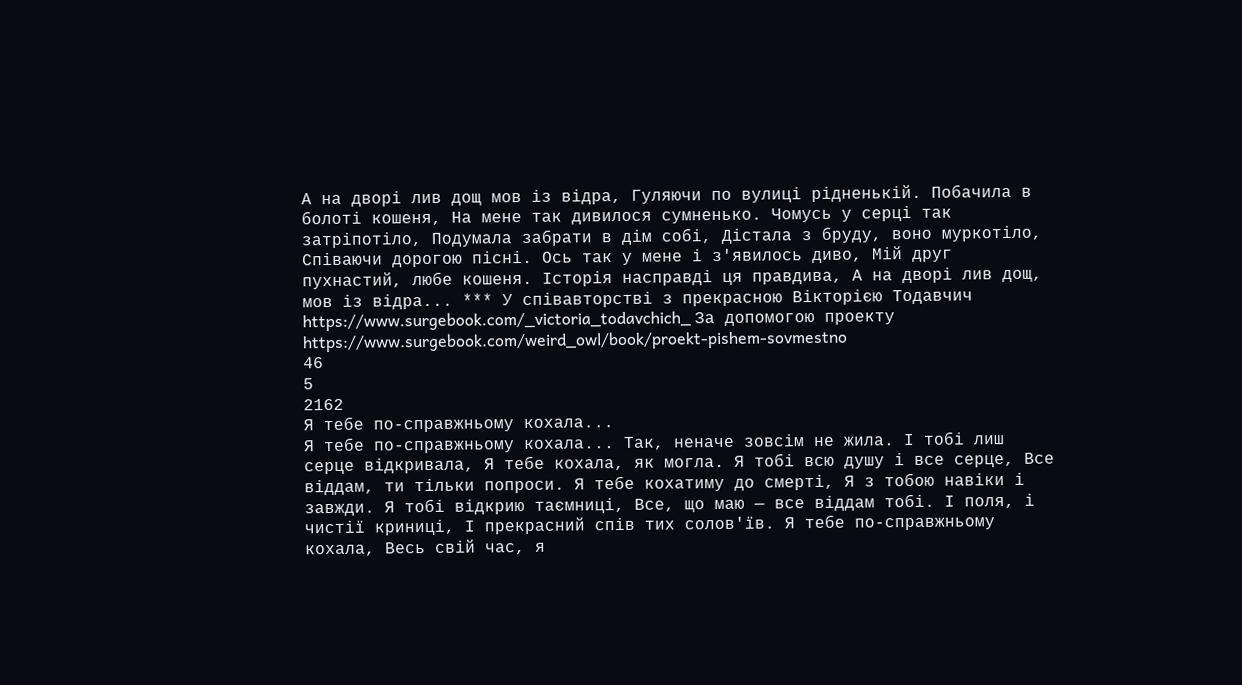А на дворі лив дощ мов із відра, Гуляючи по вулиці рідненькій. Побачила в болоті кошеня, На мене так дивилося сумненько. Чомусь у серці так затріпотіло, Подумала забрати в дім собі, Дістала з бруду, воно муркотіло, Співаючи дорогою пісні. Ось так у мене і з'явилось диво, Мій друг пухнастий, любе кошеня. Історія насправді ця правдива, А на дворі лив дощ, мов із відра... *** У співавторстві з прекрасною Вікторією Тодавчич https://www.surgebook.com/_victoria_todavchich_ За допомогою проекту https://www.surgebook.com/weird_owl/book/proekt-pishem-sovmestno
46
5
2162
Я тебе по-справжньому кохала...
Я тебе по-справжньому кохала... Так, неначе зовсім не жила. І тобі лиш серце відкривала, Я тебе кохала, як могла. Я тобі всю душу і все серце, Все віддам, ти тільки попроси. Я тебе кохатиму до смерті, Я з тобою навіки і завжди. Я тобі відкрию таємниці, Все, що маю — все віддам тобі. І поля, і чистії криниці, І прекрасний спів тих солов'їв. Я тебе по-справжньому кохала, Весь свій час, я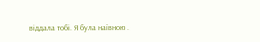віддала тобі. Я була наївною .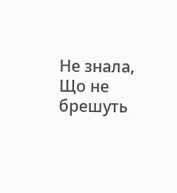Не знала, Що не брешуть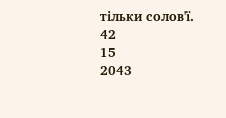тільки солов'ї.
42
15
2043